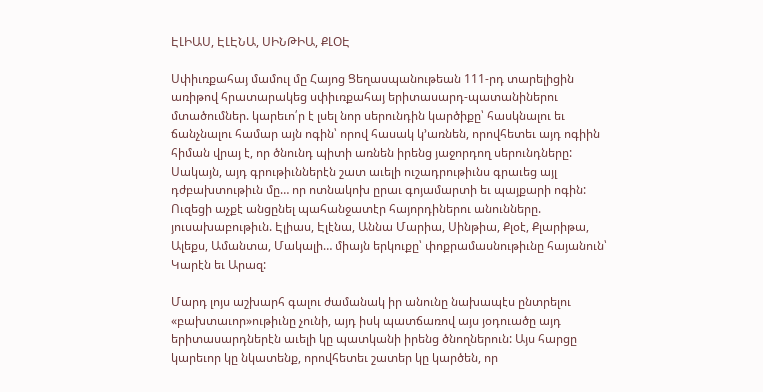ԷԼԻԱՍ, ԷԼԷՆԱ, ՍԻՆԹԻԱ, ՔԼՕԷ

Սփիւռքահայ մամուլ մը Հայոց Ցեղասպանութեան 111-րդ տարելիցին առիթով հրատարակեց սփիւռքահայ երիտասարդ-պատանիներու մտածումներ. կարեւո՛ր է լսել նոր սերունդին կարծիքը՝ հասկնալու եւ ճանչնալու համար այն ոգին՝ որով հասակ կ՚առնեն, որովհետեւ այդ ոգիին հիման վրայ է, որ ծնունդ պիտի առնեն իրենց յաջորդող սերունդները: Սակայն, այդ գրութիւններէն շատ աւելի ուշադրութիւնս գրաւեց այլ դժբախտութիւն մը… որ ոտնակոխ ըրաւ գոյամարտի եւ պայքարի ոգին: Ուզեցի աչքէ անցընել պահանջատէր հայորդիներու անունները. յուսախաբութիւն. Էլիաս, Էլէնա, Աննա Մարիա, Սինթիա, Քլօէ, Քլարիթա, Ալեքս, Ամանտա, Մակալի… միայն երկուքը՝ փոքրամասնութիւնը հայանուն՝ Կարէն եւ Արազ:

Մարդ լոյս աշխարհ գալու ժամանակ իր անունը նախապէս ընտրելու «բախտաւոր»ութիւնը չունի, այդ իսկ պատճառով այս յօդուածը այդ երիտասարդներէն աւելի կը պատկանի իրենց ծնողներուն: Այս հարցը կարեւոր կը նկատենք, որովհետեւ շատեր կը կարծեն, որ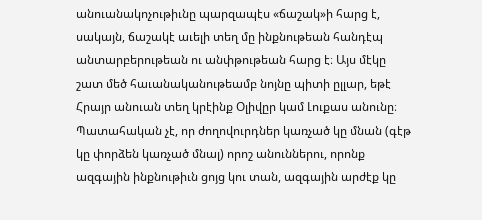անուանակոչութիւնը պարզապէս «ճաշակ»ի հարց է, սակայն, ճաշակէ աւելի տեղ մը ինքնութեան հանդէպ անտարբերութեան ու անփթութեան հարց է։ Այս մէկը շատ մեծ հաւանականութեամբ նոյնը պիտի ըլլար, եթէ Հրայր անուան տեղ կրէինք Օլիվըր կամ Լուքաս անունը։ Պատահական չէ, որ ժողովուրդներ կառչած կը մնան (գէթ կը փորձեն կառչած մնալ) որոշ անուններու, որոնք ազգային ինքնութիւն ցոյց կու տան, ազգային արժէք կը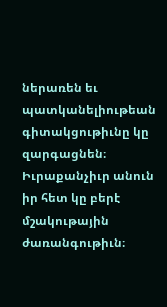ներառեն եւ պատկանելիութեան գիտակցութիւնը կը զարգացնեն։ Իւրաքանչիւր անուն իր հետ կը բերէ մշակութային ժառանգութիւն։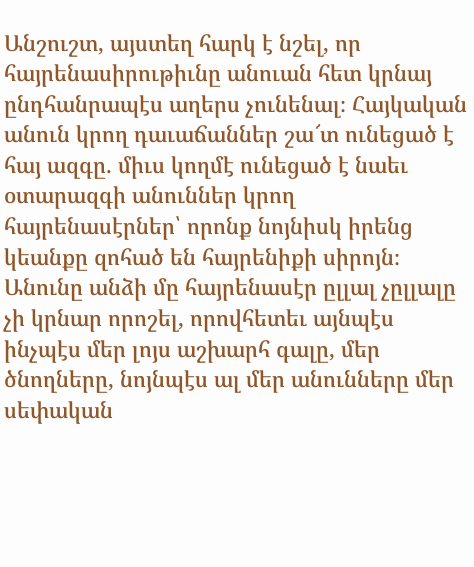Անշուշտ, այստեղ հարկ է նշել, որ հայրենասիրութիւնը անուան հետ կրնայ ընդհանրապէս աղերս չունենալ։ Հայկական անուն կրող դաւաճաններ շա՜տ ունեցած է հայ ազգը. միւս կողմէ ունեցած է նաեւ օտարազգի անուններ կրող հայրենասէրներ՝ որոնք նոյնիսկ իրենց կեանքը զոհած են հայրենիքի սիրոյն։ Անունը անձի մը հայրենասէր ըլլալ չըլլալը չի կրնար որոշել, որովհետեւ այնպէս ինչպէս մեր լոյս աշխարհ գալը, մեր ծնողները, նոյնպէս ալ մեր անունները մեր սեփական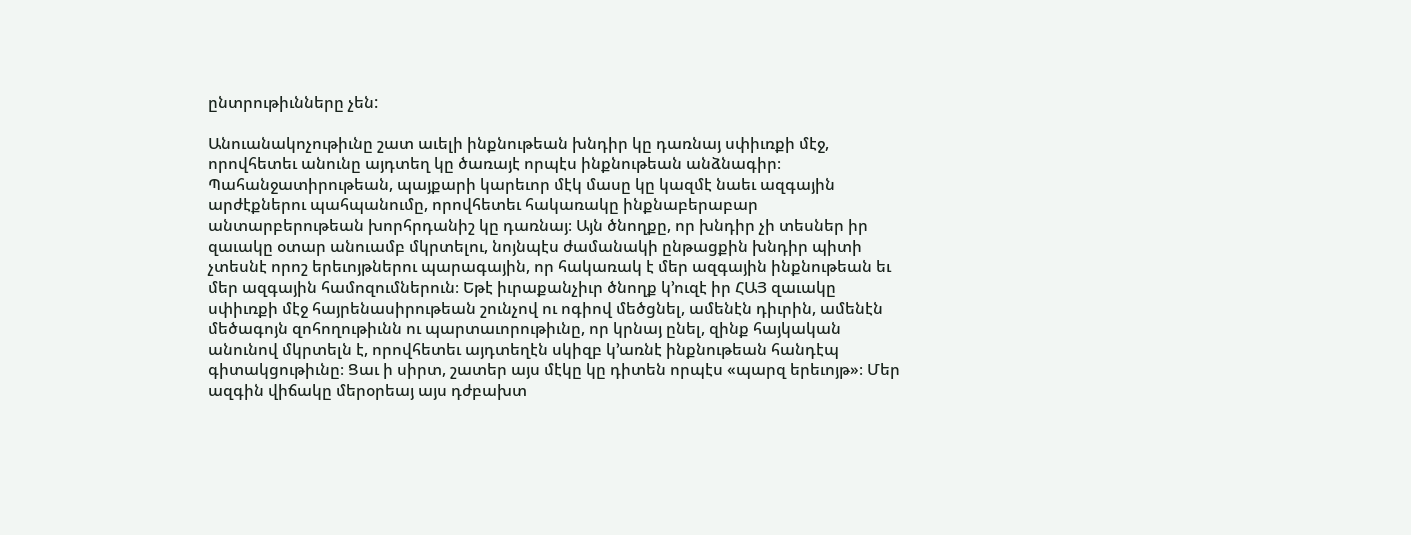ընտրութիւնները չեն:

Անուանակոչութիւնը շատ աւելի ինքնութեան խնդիր կը դառնայ սփիւռքի մէջ, որովհետեւ անունը այդտեղ կը ծառայէ որպէս ինքնութեան անձնագիր։ Պահանջատիրութեան, պայքարի կարեւոր մէկ մասը կը կազմէ նաեւ ազգային արժէքներու պահպանումը, որովհետեւ հակառակը ինքնաբերաբար անտարբերութեան խորհրդանիշ կը դառնայ։ Այն ծնողքը, որ խնդիր չի տեսներ իր զաւակը օտար անուամբ մկրտելու, նոյնպէս ժամանակի ընթացքին խնդիր պիտի չտեսնէ որոշ երեւոյթներու պարագային, որ հակառակ է մեր ազգային ինքնութեան եւ մեր ազգային համոզումներուն։ Եթէ իւրաքանչիւր ծնողք կ՚ուզէ իր ՀԱՅ զաւակը սփիւռքի մէջ հայրենասիրութեան շունչով ու ոգիով մեծցնել, ամենէն դիւրին, ամենէն մեծագոյն զոհողութիւնն ու պարտաւորութիւնը, որ կրնայ ընել, զինք հայկական անունով մկրտելն է, որովհետեւ այդտեղէն սկիզբ կ՚առնէ ինքնութեան հանդէպ գիտակցութիւնը։ Ցաւ ի սիրտ, շատեր այս մէկը կը դիտեն որպէս «պարզ երեւոյթ»։ Մեր ազգին վիճակը մերօրեայ այս դժբախտ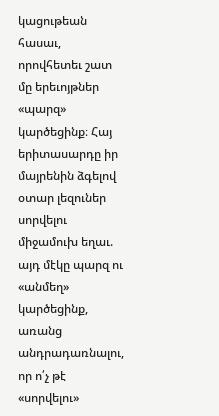կացութեան հասաւ, որովհետեւ շատ մը երեւոյթներ «պարզ» կարծեցինք։ Հայ երիտասարդը իր մայրենին ձգելով օտար լեզուներ սորվելու միջամուխ եղաւ. այդ մէկը պարզ ու «անմեղ» կարծեցինք, առանց անդրադառնալու, որ ո՛չ թէ «սորվելու»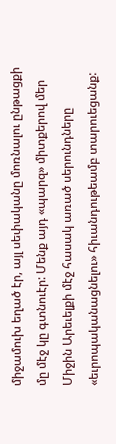միջամուխ եղած էր, այլ սեփականը մոռնալու ընթացքի մը մէջ կը գտնուէր: Մենք այդ «պարզ» միտքերով մեր Միջին Արեւելքի մէջ հասակ առած սերունդները «եւրոպականացնելու» հիւանդութեամբ տարուեցանք: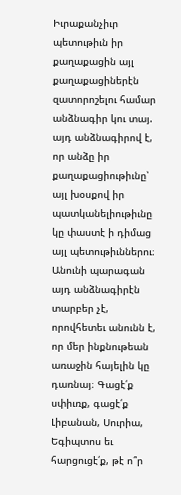Իւրաքանչիւր պետութիւն իր քաղաքացին այլ քաղաքացիներէն զատորոշելու համար անձնագիր կու տայ. այդ անձնագիրով է, որ անձը իր քաղաքացիութիւնը՝ այլ խօսքով իր պատկանելիութիւնը կը փաստէ ի դիմաց այլ պետութիւններու։ Անունի պարագան այդ անձնագիրէն տարբեր չէ, որովհետեւ անունն է, որ մեր ինքնութեան առաջին հայելին կը դառնայ։ Գացէ՛ք սփիւռք, գացէ՛ք Լիբանան, Սուրիա, Եգիպտոս եւ հարցուցէ՛ք, թէ ո՞ր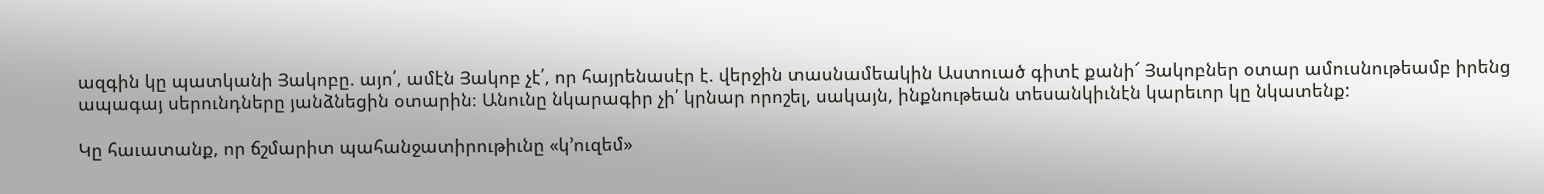ազգին կը պատկանի Յակոբը. այո՛, ամէն Յակոբ չէ՛, որ հայրենասէր է. վերջին տասնամեակին Աստուած գիտէ քանի՜ Յակոբներ օտար ամուսնութեամբ իրենց ապագայ սերունդները յանձնեցին օտարին։ Անունը նկարագիր չի՛ կրնար որոշել, սակայն, ինքնութեան տեսանկիւնէն կարեւոր կը նկատենք:

Կը հաւատանք, որ ճշմարիտ պահանջատիրութիւնը «կ՚ուզեմ»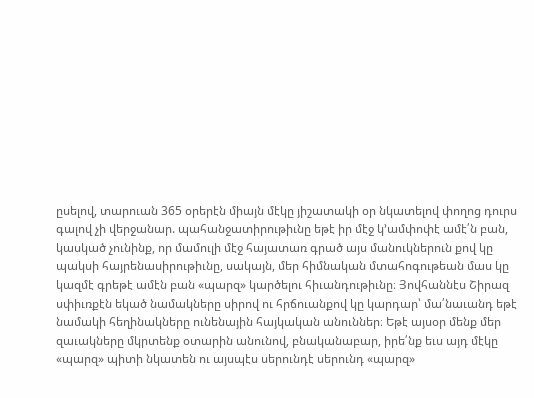ըսելով, տարուան 365 օրերէն միայն մէկը յիշատակի օր նկատելով փողոց դուրս գալով չի վերջանար. պահանջատիրութիւնը եթէ իր մէջ կ՚ամփոփէ ամէ՛ն բան, կասկած չունինք, որ մամուլի մէջ հայատառ գրած այս մանուկներուն քով կը պակսի հայրենասիրութիւնը, սակայն, մեր հիմնական մտահոգութեան մաս կը կազմէ գրեթէ ամէն բան «պարզ» կարծելու հիւանդութիւնը։ Յովհաննէս Շիրազ սփիւռքէն եկած նամակները սիրով ու հրճուանքով կը կարդար՝ մա՛նաւանդ եթէ նամակի հեղինակները ունենային հայկական անուններ։ Եթէ այսօր մենք մեր զաւակները մկրտենք օտարին անունով, բնականաբար, իրե՛նք եւս այդ մէկը «պարզ» պիտի նկատեն ու այսպէս սերունդէ սերունդ «պարզ»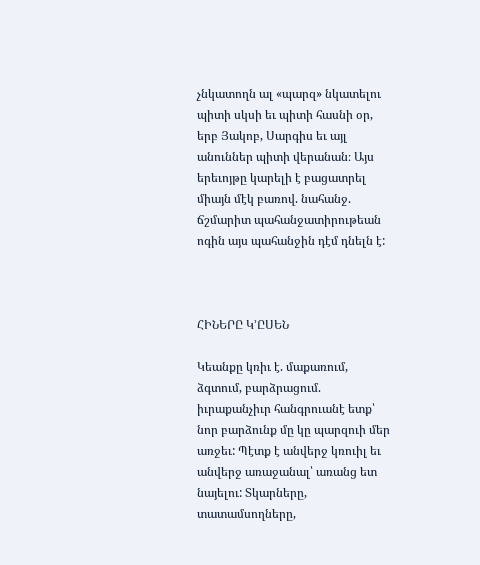չնկատողն ալ «պարզ» նկատելու պիտի սկսի եւ պիտի հասնի օր, երբ Յակոբ, Սարգիս եւ այլ անուններ պիտի վերանան։ Այս երեւոյթը կարելի է բացատրել միայն մէկ բառով. նահանջ. ճշմարիտ պահանջատիրութեան ոգին այս պահանջին դէմ դնելն է:



ՀԻՆԵՐԸ Կ՚ԸՍԵՆ

Կեանքը կռիւ է. մաքառում, ձգտում, բարձրացում. իւրաքանչիւր հանգրուանէ ետք՝ նոր բարձունք մը կը պարզուի մեր առջեւ: Պէտք է անվերջ կռուիլ եւ անվերջ առաջանալ՝ առանց ետ նայելու: Տկարները, տատամսողները,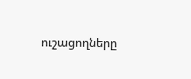ուշացողները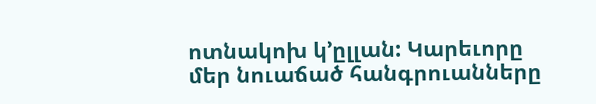ոտնակոխ կ՚ըլլան: Կարեւորը մեր նուաճած հանգրուանները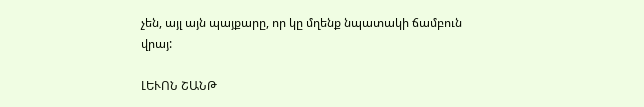չեն, այլ այն պայքարը, որ կը մղենք նպատակի ճամբուն վրայ:

ԼԵՒՈՆ ՇԱՆԹ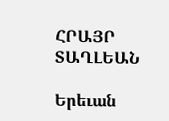ՀՐԱՅՐ ՏԱՂԼԵԱՆ

Երեւան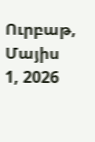Ուրբաթ, Մայիս 1, 2026